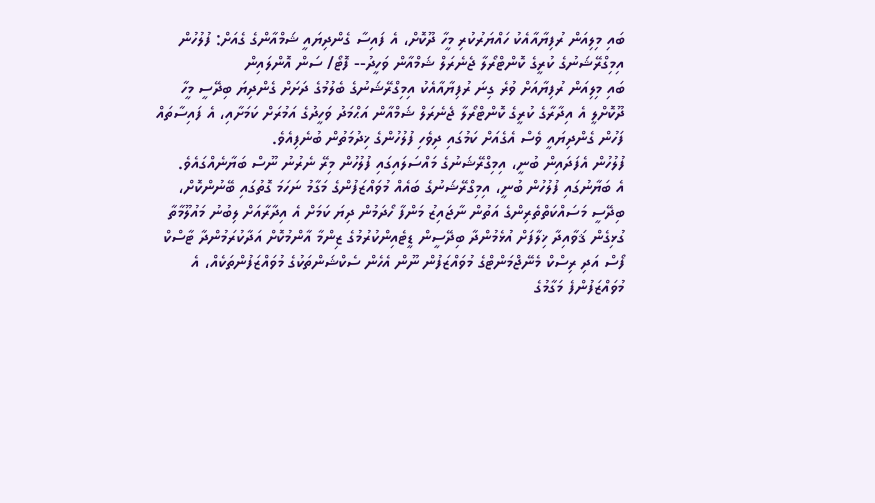ބައި މިލިއަން ރުފިޔާއާއެކު ހައްޔަރުކުރި މީހާ ދޫކޮށް، އެ ފައިސާ ގެންދިޔައީ ޝަމްއާންގެ ގެއަށް: ފުލުހުން
އިމިގްރޭޝަނުގެ ކުރީގެ ކޮންޓްރޯލާ ޖެނެރަލް ޝަމްއާން ވަހީދު-- ފޮޓޯ/ ސަން އޮންލައިން
ބައި މިލިއަން ރުފިޔާއަށް ވުރެ ގިނަ ރުފިޔާއާއެކު އިމިގްރޭޝަނުގެ ބެލުމުގެ ދަށަށް ގެންދިޔަ ބިދޭސީ މީހާ ދޫކޮށްލީ އެ އިދާރާގެ ކުރީގެ ކޮންޓްރޯލާ ޖެނެރަލް ޝަމްއާން އަޙްމަދު ވަހީދުގެ އަމުރަށް ކަމަށާއި، އެ ފައިސާތައް ފަހުން ގެންދިޔައީ ވެސް އެގެއަށް ކަމުގައި ދިވެހި ފުލުހުންގެ ޚިދުމަތުން ބުނެފިއެވެ.
ފުލުހުން އެފަދައިން ބުނީ، އިމިގްރޭޝަނުގެ މައްސަލައިގައި ފުލުހުން މިރޭ ނެރުނު ނޫސް ބަޔާނެއްގައެވެ.
އެ ބަޔާނުގައި ފުލުހުން ބުނީ، އިމިގްރޭޝަނުގެ ބައެއް މުވައްޒަފުންގެ މަގާމު ނަހަމަ ގޮތުގައި ބޭނުންކޮށް، ބިދޭސީ މަސައްކަތްތެރިންގެ އަތުން ނާޖައިޒު މަންފާ ހޯދަމުން ދިޔަ ކަމަށް އެ އިދާރާއަށް ލިބުނު މައުލޫމާތާ ގުޅިގެން ޤަވާއިދާ ޚިލާފަށް އުޅެމުންދާ ބިދޭސީން ޑީޓެއިންކުރުމުގެ ޒިންމާ އާންމުކޮށް އަދާކުރަމުންދާ ޓާސްކް ފޯސް އަދި ރިސްކް މެނޭޖްމަންޓްގެ މުވައްޒަފުން ނޫން އެހެން ސެކްޝަންތަކުގެ މުވައްޒަފުންތަކެއް، އެ މުވައްޒަފުންފެ މަގާމުގެ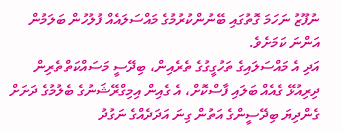ނުފޫޒު ނަހަމަ ގޮތުގައި ބޭނުންކުރުމުގެ މައްސަލައެއް ފުލުހުން ބަލަމުން އަންނަ ކަމަށެވެ.
އަދި އެ މައްސަލައިގެ ތަހުގީގުގެ ތެރެއިން، ބިދޭސީ މަސައްކަތްތެރިން ދިރިއުޅޭ ގެއެއް ބަލައި ފާސްކޮށް، އެ ގެއިން އިމިގްރޭޝަނުގެ ބެލުމުގެ ދަށަށް ގެންދިޔަ ބިދޭސީންގެ އަތުން ގިނަ އަދަދެއްގެ ނަގުދު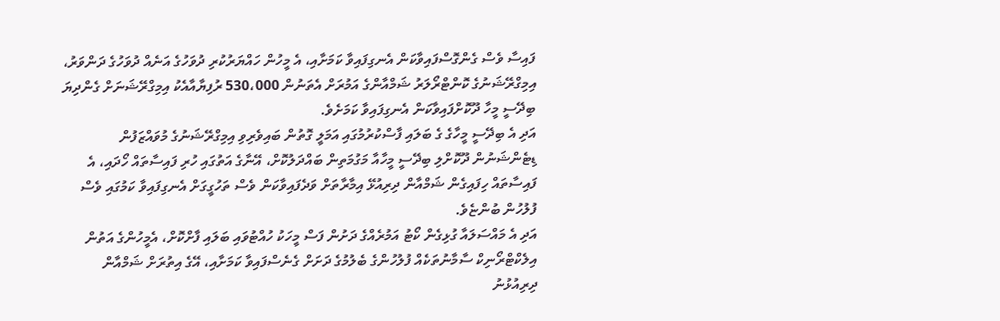ފައިސާ ވެސް ގެންގޮސްފައިވާކަން އެނގިފައިވާ ކަމަށާއި، އެ މީހުން ހައްޔަރުކުރި ދުވަހުގެ އަނެއް ދުވަހުގެ ދަންވަރު، އިމިގްރޭޝަނުގެ ކޮންޓްރޯލަރު ޝަމްއާންގެ އަމުރަށް އެތަނުން 530،000 ރުފިޔާއާއެކު އިމިގްރޭޝަނަށް ގެންދިޔަ ބިދޭސީ މީހާ ދޫކޮށްފައިވާކަން އެނގިފައިވާ ކަމަށެވެ.
އަދި އެ ބިދޭސީ މީހާގެ ގެ ބަލައި ފާސްކުރުމުގައި އަމަލީ ގޮތުން ބައިވެރިވި އިމިގްރޭޝަނުގެ މުވައްޒަފުން ޑިޓެންޝަނުން ދޫކޮށްލި ބިދޭސީ މީހާއާ މަގުމަތިން ބައްދަލުކޮށް، އޭނާގެ އަތުގައި ހުރި ފައިސާތައް ހޯދައި، އެ ފައިސާތައް ހިފައިގެން ޝަމްއާން ދިރިއުޅޭ އިމާރާތަށް ވަދެފައިވާކަން ވެސް ތަހުގީގަށް އެނގިފައިވާ ކަމުގައި ވެސް ފުލުހުން ބުންޏެވެ.
އަދި އެ މައްސަލައާ ގުޅިގެން ކޯޓު އަމުރެއްގެ ދަށުން ފަސް މީހަކު ހުއްޓުވައި ބަލައި ފާށްކޮށް، އެމީހުންގެ އަތުން އިލެކްޓްރޯނިކް ސާމާނުތަކެއް ފުލުހުންގެ ބެލުމުގެ ދަށަށް ގެނެސްފައިވާ ކަމަށާއި، އޭގެ އިތުރަށް ޝަމްއާން ދިރިއުޅުނު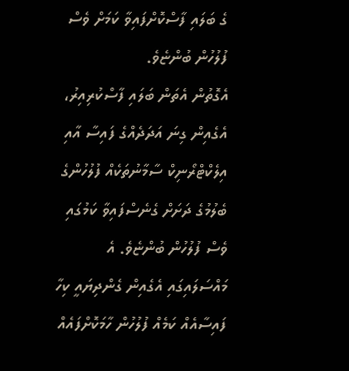ގެ ބަލައި ފާސްކޮށްފައިވާ ކަމަށް ވެސް ފުލުހުން ބުންޏެވެ.
އެގޮތުން އެތަން ބަލައި ފާސްކުރިއިރު، އެގެއިން ގިނަ އަދަދެއްގެ ފައިސާ އާއި އިލެކްޓްރޯނިކް ސާމާނުތަކެއް ފުލުހުންގެ ބެލުމުގެ ދަށަށް ގެނެސްފައިވާ ކަމުގައި ވެސް ފުލުހުން ބުންޏެވެ. އެ މައްސަލައިގައި އެގެއިން ގެންދިޔައީ ކިހާ ފައިސާއެއް ކަމެއް ފުލުހުން ހާމަކޮށްފައެއް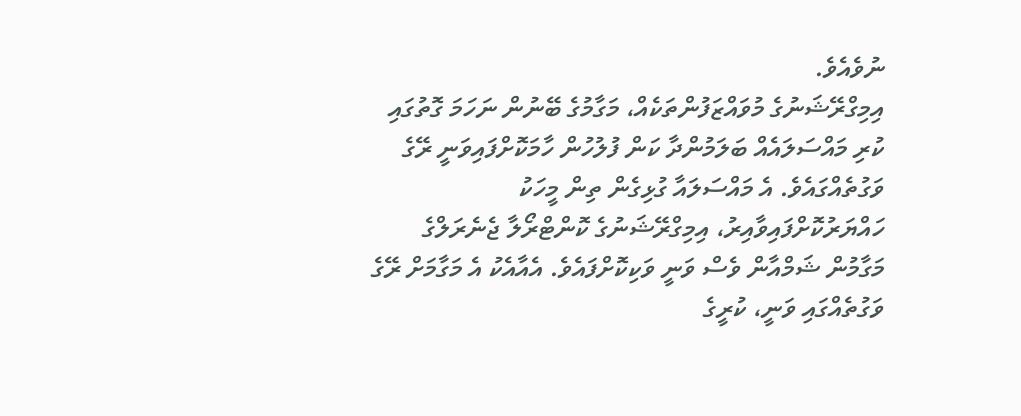ނުވެއެވެ.
އިމިގްރޭޝަނުގެ މުވައްޒަފުންތަކެއް، މަގާމުގެ ބޭނުން ނަހަމަ ގޮތުގައި ކުރި މައްސަލައެއް ބަލަމުންދާ ކަން ފުލުހުން ހާމަކޮށްފައިވަނީ ރޭގެ ވަގުތެއްގައެވެ. އެ މައްސަލައާ ގުޅިގެން ތިން މީހަކު ހައްޔަރުކޮށްފައިވާއިރު، އިމިގްރޭޝަނުގެ ކޮންޓްރޯލާ ޖެނެރަލްގެ މަގާމުން ޝަމްއާން ވެސް ވަނީ ވަކިކޮށްފައެވެ. އެއާއެކު އެ މަގާމަށް ރޭގެ ވަގުތެއްގައި ވަނީ، ކުރީގެ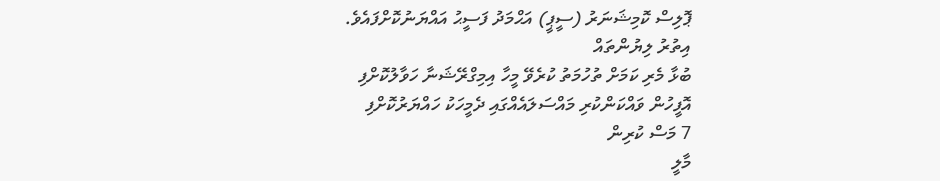ޕޮލިސް ކޮމިޝަނަރު (ސީޕީ) އަޙްމަދު ފަސީޙު އައްޔަނުކޮށްފައެވެ.
އިތުރު ލިޔުންތައް
ބުޅާ މެރި ކަމަށް ތުހުމަތު ކުރެވޭ މީހާ އިމިގްރޭޝަނާ ހަވާލުކޮށްފި
އޮފީހުން ވައްކަންކުރި މައްސަލައެއްގައި ދެމީހަކު ހައްޔަރުކޮށްފި
7 މަސް ކުރިން
މާލީ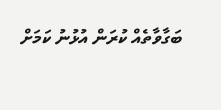ބަގާވާތެއް ކުރަން އުޅުނު ކަމަށް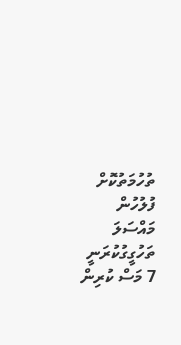ތުހުމަތުކޮށް ފުލުހުން މައްސަލަ ތަހުގީގުކުރަނީ
7 މަސް ކުރިން